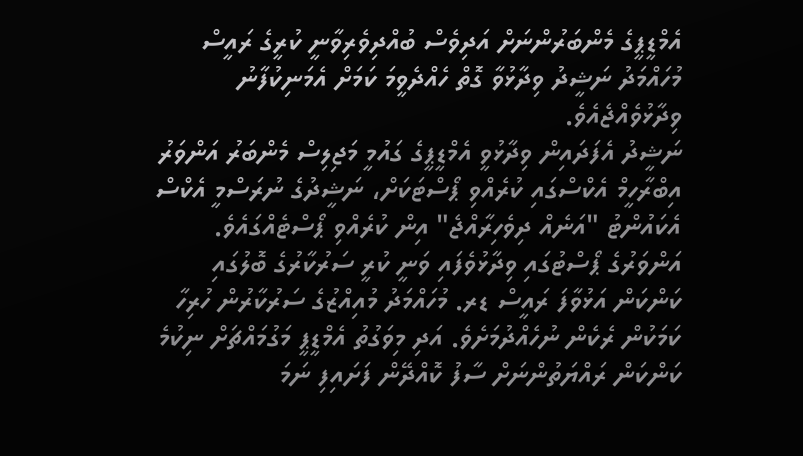އެމްޑީޕީގެ މެންބަރުންނަށް އަދިވެސް ބުއްދިވެރިވާނީ ކުރީގެ ރައީސް މުހައްމަދު ނަޝީދު ވިދާޅުވާ ގޮތް ހެއްދެވީމަ ކަމަށް އެމަނިކުފާނު ވިދާޅުވެއްޖެއެވެ.
ނަޝީދު އެފަދައިން ވިދާޅުވީ އެމްޑީޕީގެ ގައުމީ މަޖިލިސް މެންބަރު އަންވަރު އިބްރާހީމް އެކްސްގައި ކުރެއްވި ޕޯސްޓަކަށް، ނަޝީދުގެ ނުރަސްމީ އެކްސް އެކައުންޓު "އަނެއް ދިވެހިރާއްޖެ" އިން ކުރެއްވި ޕޯސްޓެއްގައެވެ.
އަންވަރުގެ ޕޯސްޓުގައި ވިދާޅުވެފައި ވަނީ ކުރީ ސަރުކާރުގެ ބޮލުގައި ކަންކަން އަޅުވާފަ ރައީސް ޑރ. މުހައްމަދު މުއިއްޒުގެ ސަރުކާރުން ހުރިހާ ކަމަކުން ރެކެން ނުހެއްދުމަށެވެ. އަދި މިވަގުތު އެމްޑީޕީ މަގުމައްޗަށް ނިކުމެ ކަންކަން ރައްޔަތުންނަށް ސާފު ކޮއްދޭން ފަށައިފި ނަމަ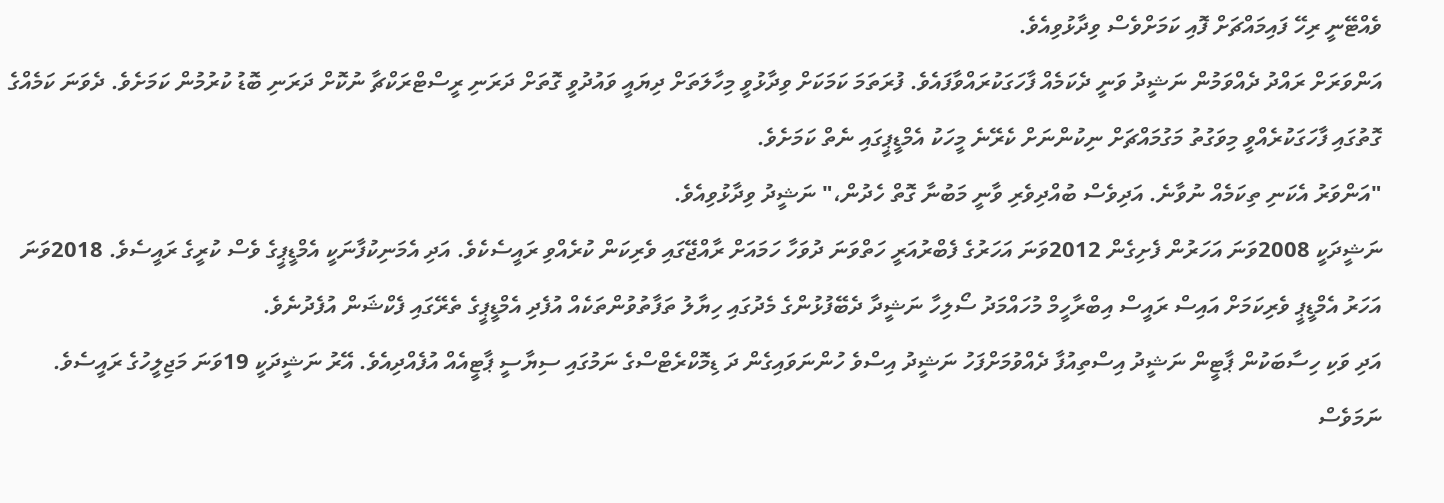ވެއްޓޭނީ ރިހޭ ފައިމައްޗަށް ފޮއި ކަމަށްވެސް ވިދާޅުވިއެވެ.
އަންވަރަށް ރައްދު ދެއްވަމުން ނަޝީދު ވަނީ ދެކަމެއް ފާހަގަކުރައްވާފައެވެ. ފުރަތަމަ ކަމަކަށް ވިދާޅުވީ މިހާލަތަށް ދިޔައީ ވައުދުވީ ގޮތަށް ދަރަނި ރީސްޓްރަކްޗާ ނުކޮށް ދަރަނި ބޮޑު ކުރުމުން ކަމަށެވެ. ދެވަނަ ކަމެއްގެ ގޮތުގައި ފާހަގަކުރެއްވީ މިވަގުތު މަގުމައްޗަށް ނިކުންނަށް ކެރޭނެ މީހަކު އެމްޑީޕީގައި ނެތް ކަމަށެވެ.
"އަންވަރު އެކަނި ތިކަމެއް ނުވާނެ. އަދިވެސް ބުއްދިވެރި ވާނީ މަބުނާ ގޮތް ހެދުން،" ނަޝީދު ވިދާޅުވިއެވެ.
ނަޝީދަކީ 2008ވަނަ އަހަރުން ފެށިގެން 2012ވަނަ އަހަރުގެ ފެބްރުއަރީ ހަތްވަނަ ދުވަހާ ހަމައަށް ރާއްޖޭގައި ވެރިކަން ކުރެއްވި ރައީސެކެވެ. އަދި އެމަނިކުފާނަކީ އެމްޑީޕީގެ ވެސް ކުރީގެ ރައީސެވެ. 2018ވަނަ އަހަރު އެމްޑީޕީ ވެރިކަމަށް އައިސް ރައީސް އިބްރާހީމް މުހައްމަދު ސޯލިހާ ނަޝީދާ ދެބޭފުޅުންގެ މެދުގައި ހިޔާލު ތަފާތުވުންތަކެއް އުފެދި އެމްޑީޕީގެ ތެރޭގައި ފެކްޝަން އުފެދުނެވެ.
އަދި ވަކި ހިސާބަކުން ޕާޓީން ނަޝީދު އިސްތިއުފާ ދެއްވުމަށްފަހު ނަޝީދު އިސްވެ ހުންނަވައިގެން ދަ ޑިމޮކްރެޓްސްގެ ނަމުގައި ސިޔާސީ ޕާޓީއެއް އުފެއްދިއެވެ. އޭރު ނަޝީދަކީ 19ވަނަ މަޖިލީހުގެ ރައީސެވެ. ނަމަވެސް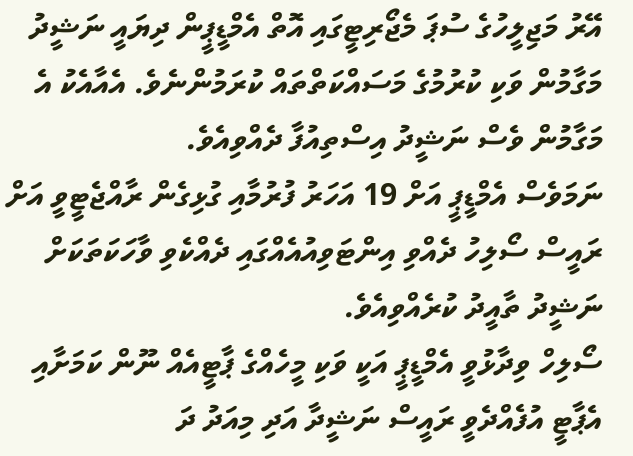އޭރު މަޖިލީހުގެ ސުޕަ މެޖޯރިޓީގައި އޮތް އެމްޑީޕީން ދިޔައީ ނަޝީދު މަގާމުން ވަކި ކުރުމުގެ މަސައްކަތްތައް ކުރަމުންނެވެ. އެއާއެކު އެ މަގާމުން ވެސް ނަޝީދު އިސްތިއުފާ ދެއްވިއެވެ.
ނަމަވެސް އެމްޑީޕީ އަށް 19 އަހަރު ފުރުމާއި ގުޅިގެން ރާއްޖެޓީވީ އަށް ރައީސް ސޯލިހު ދެއްވި އިންޓަވިއުއެއްގައި ދެއްކެވި ވާހަކަތަކަށް ނަޝީދު ތާއީދު ކުރެއްވިއެވެ.
ސޯލިހް ވިދާޅުވީ އެމްޑީޕީ އަކީ ވަކި މީހެއްގެ ޕާޓީއެއް ނޫން ކަމަށާއި އެޕާޓީ އުފެއްދެވީ ރައީސް ނަޝީދާ އަދި މިއަދު ދަ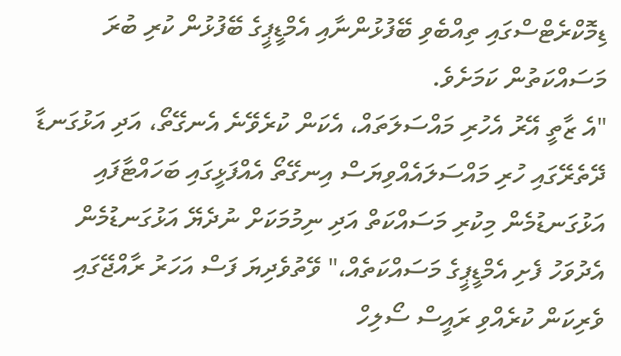ޑިމޮކްރެޓްސްގައި ތިއްބެވި ބޭފުޅުންނާއި އެމްޑީޕީގެ ބޭފުޅުން ކުރި ބުރަ މަސައްކަތުން ކަމަށެވެ.
"އެ ޒާތީ އޭރު އެހުރި މައްސަލަތައް، އެކަން ކުރެވޭނެ އެނގޭތޯ، އަދި އަޅުގަނޑާ ދޭތެރޭގައި ހުރި މައްސަލައެއްވިޔަސް އިނގޭތޯ އެއްފަޅީގައި ބަހައްޓާފައި އަޅުގަނޑުމެން މިކުރި މަސައްކަތް އަދި ނިމުމަކަށް ނުދެޔޭ އަޅުގަނޑުމެން އެދުވަހު ފެށި އެމްޑީޕީގެ މަސައްކަތެއް،" ވޭތުވެދިޔަ ފަސް އަހަރު ރާއްޖޭގައި ވެރިކަން ކުރެއްވި ރައީސް ސޯލިހް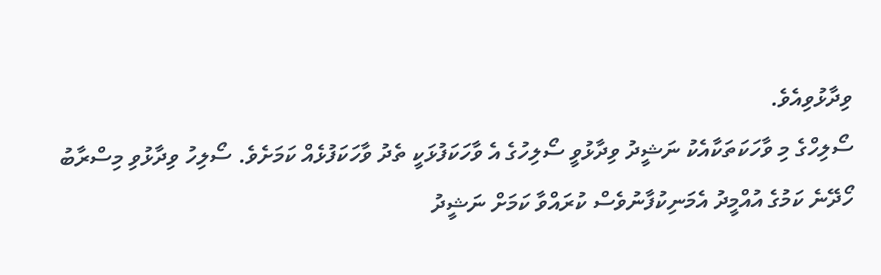ވިދާޅުވިއެވެ.
ސޯލިހްގެ މި ވާހަކަތަކާއެކު ނަޝީދު ވިދާޅުވީ ސޯލިހުގެ އެ ވާހަކަފުޅަކީ ތެދު ވާހަކަފުޅެއް ކަމަށެވެ. ސޯލިހު ވިދާޅުވި މިސްރާބު ހޯދޭނެ ކަމުގެ އުއްމީދު އެމަނިކުފާނުވެސް ކުރައްވާ ކަމަށް ނަޝީދު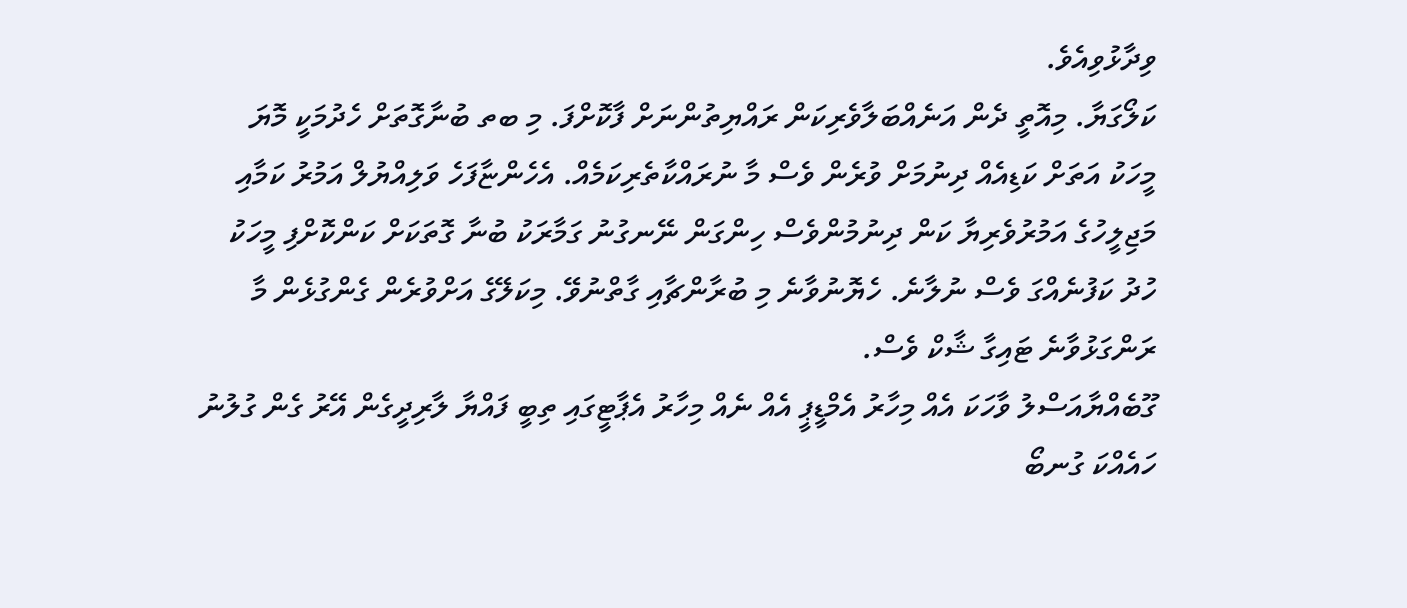ވިދާޅުވިއެވެ.
ކަލޯގަޔާ. މިއޮތީ ދެން އަނެއްބަލާވެރިކަން ރައްޔިތުންނަށް ފާކޮށްފަ. މި ބތ ބުނާގޮތަށް ހެދުމަކީ މޮޔަ މީހަކު އަތަށް ކަޑިއެއް ދިނުމަށް ވުރެން ވެސް މާ ނުރައްކާތެރިކަމެއް. އެހެންޏާފަހެ ވަލިއްޔުލް އަމުރު ކަމާއި މަޖިލީހުގެ އަމުރުވެރިޔާ ކަން ދިނުމުންވެސް ހިންގަން ނޭނގުނު ގަމާރަކު ބުނާ ގޮތަކަށް ކަންކޮށްފި މީހަކު ހުދު ކަފުނެއްގަ ވެސް ނުލާނެ. ހެޔޮނުވާނެ މި ބުރާންޗާއި ގާތްނުވޭ. މިކަލޭގެ އަށްވުރެން ގެންގުޅެން މާ ރަންގަޅުވާނެ ޓައިގާ ޝާކް ވެސް.
ގޫބެއްޔާއަސްލު ވާހަކަ އެއް މިހާރު އެމްޑީޕީ އެއް ނެއް މިހާރު އެޕާޓީގައި ތިބީ ފައްޔާ ލާރިދީގެން އޭރު ގެން ގުލުނު ހައެއްކަ ގުނބޯ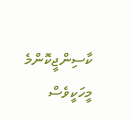ކާސިންޖީކޮންމެ މީހަކީވެސް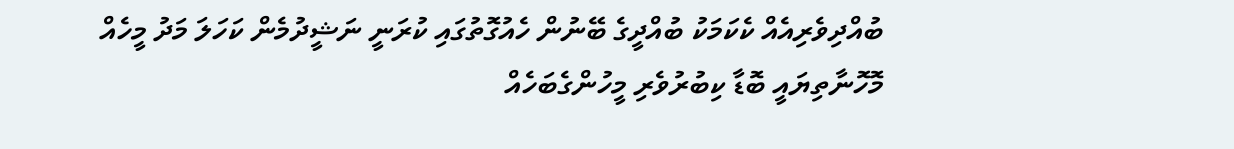ބުއްދިވެރިއެއް ކެކަމަކު ބުއްދީގެ ބޭނުން ހެއުގޮތުގައި ކުރަނީ ނަޝީދުމެން ކަހަލަ މަދު މީހެއް
މޮހޮނާތިޔައީ ބޮޑާ ކިބުރުވެރި މީހުންގެބަހެއް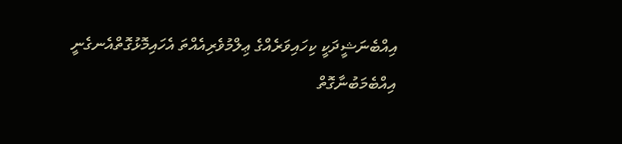އިއްބެނަޝީދަކީ ކިހައިވަރެއްގެ ޢިލްމުވެރިއެއްތަ އެހައިމޮޅުގޮތްއެނގެނީ
އިއްބެމަބުނާގޮތް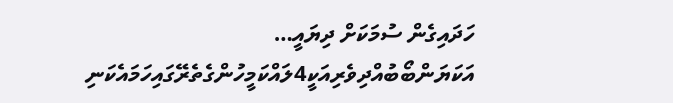ހަދައިގެން ސުމަކަށް ދިޔައީ…
އަކަޔަންބޯބުއްދިވެރިއަކީ4ލައްކަމީހުންގެތެރޭގައިހަމައެކަނި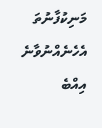މަނިކުފާނުތަ އެހެނެއްނުވާނެ
އިއްބެ